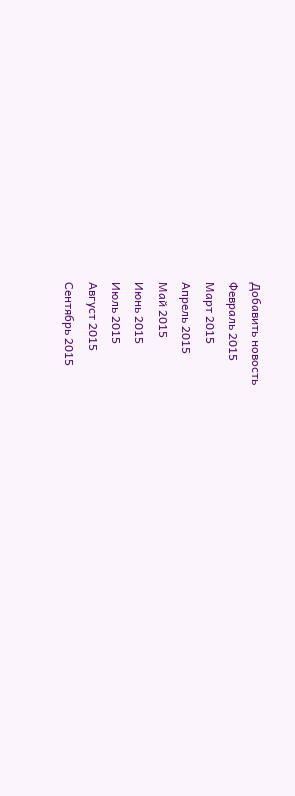Добавить новость
Февраль 2015
Март 2015
Апрель 2015
Май 2015
Июнь 2015
Июль 2015
Август 2015
Сентябрь 2015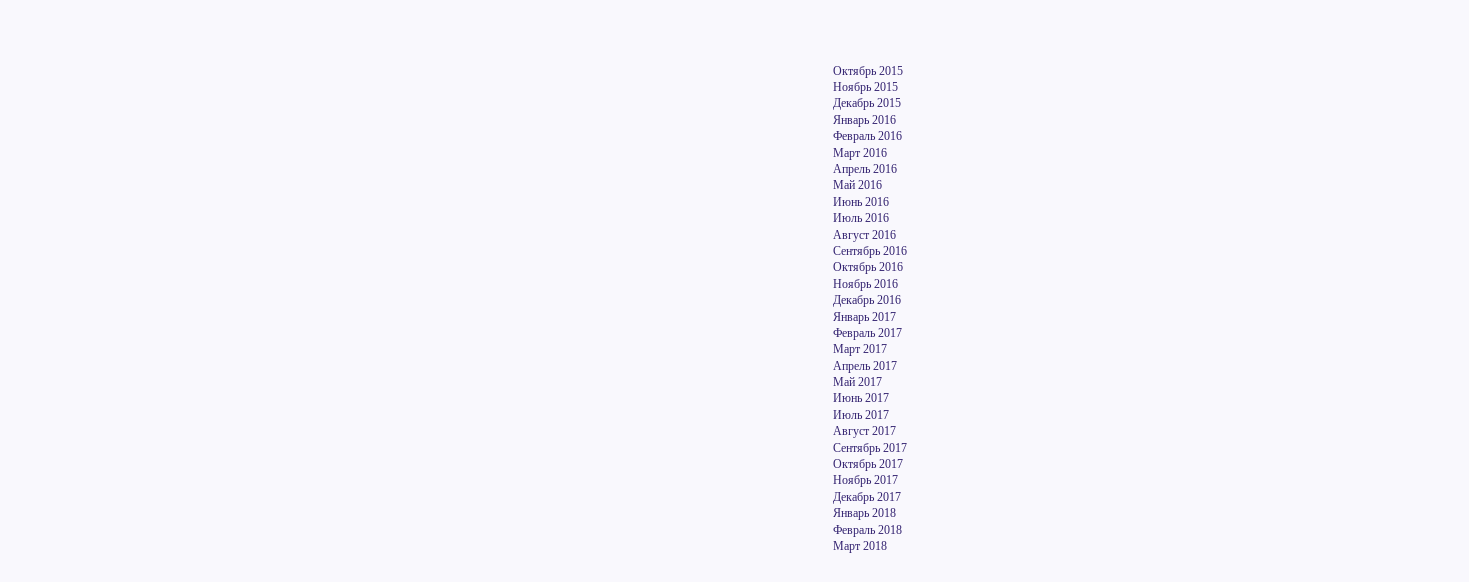Октябрь 2015
Ноябрь 2015
Декабрь 2015
Январь 2016
Февраль 2016
Март 2016
Апрель 2016
Май 2016
Июнь 2016
Июль 2016
Август 2016
Сентябрь 2016
Октябрь 2016
Ноябрь 2016
Декабрь 2016
Январь 2017
Февраль 2017
Март 2017
Апрель 2017
Май 2017
Июнь 2017
Июль 2017
Август 2017
Сентябрь 2017
Октябрь 2017
Ноябрь 2017
Декабрь 2017
Январь 2018
Февраль 2018
Март 2018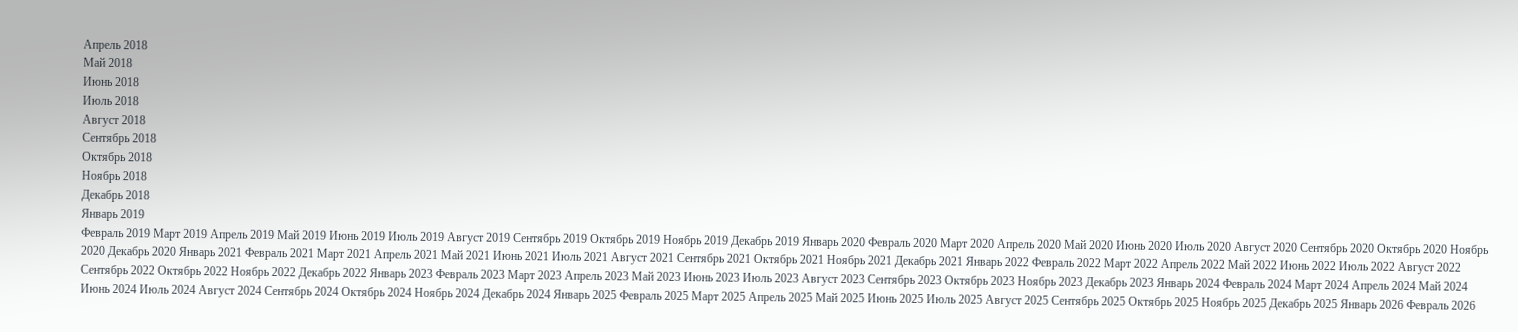Апрель 2018
Май 2018
Июнь 2018
Июль 2018
Август 2018
Сентябрь 2018
Октябрь 2018
Ноябрь 2018
Декабрь 2018
Январь 2019
Февраль 2019 Март 2019 Апрель 2019 Май 2019 Июнь 2019 Июль 2019 Август 2019 Сентябрь 2019 Октябрь 2019 Ноябрь 2019 Декабрь 2019 Январь 2020 Февраль 2020 Март 2020 Апрель 2020 Май 2020 Июнь 2020 Июль 2020 Август 2020 Сентябрь 2020 Октябрь 2020 Ноябрь 2020 Декабрь 2020 Январь 2021 Февраль 2021 Март 2021 Апрель 2021 Май 2021 Июнь 2021 Июль 2021 Август 2021 Сентябрь 2021 Октябрь 2021 Ноябрь 2021 Декабрь 2021 Январь 2022 Февраль 2022 Март 2022 Апрель 2022 Май 2022 Июнь 2022 Июль 2022 Август 2022 Сентябрь 2022 Октябрь 2022 Ноябрь 2022 Декабрь 2022 Январь 2023 Февраль 2023 Март 2023 Апрель 2023 Май 2023 Июнь 2023 Июль 2023 Август 2023 Сентябрь 2023 Октябрь 2023 Ноябрь 2023 Декабрь 2023 Январь 2024 Февраль 2024 Март 2024 Апрель 2024 Май 2024 Июнь 2024 Июль 2024 Август 2024 Сентябрь 2024 Октябрь 2024 Ноябрь 2024 Декабрь 2024 Январь 2025 Февраль 2025 Март 2025 Апрель 2025 Май 2025 Июнь 2025 Июль 2025 Август 2025 Сентябрь 2025 Октябрь 2025 Ноябрь 2025 Декабрь 2025 Январь 2026 Февраль 2026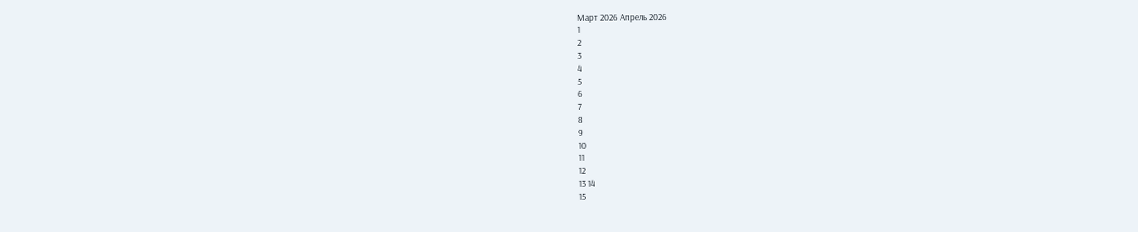Март 2026 Апрель 2026
1
2
3
4
5
6
7
8
9
10
11
12
13 14
15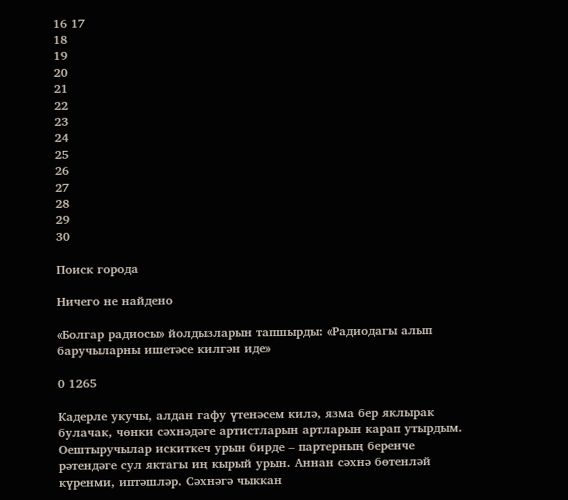16 17
18
19
20
21
22
23
24
25
26
27
28
29
30

Поиск города

Ничего не найдено

«Болгар радиосы» йолдызларын тапшырды: «Радиодагы алып баручыларны ишетәсе килгән иде»

0 1265

Кадерле укучы, алдан гафу үтенәсем килә, язма бер яклырак булачак, чөнки сәхнәдәге артистларын артларын карап утырдым. Оештыручылар искиткеч урын бирде – партерның беренче рәтендәге сул яктагы иң кырый урын. Аннан сәхнә бөтенләй күренми, иптәшләр. Сәхнәгә чыккан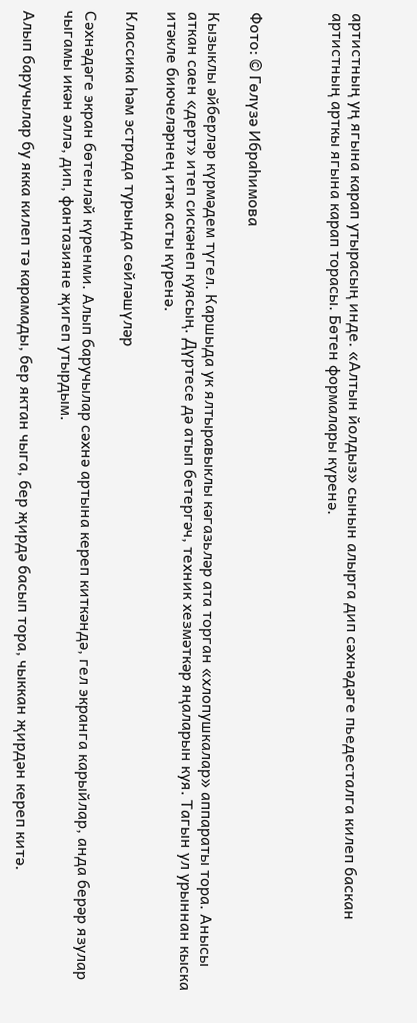артистның уң ягына карап утырасың инде. «Алтын йолдыз» сынын алырга дип сәхнәдәге пьедесталга килеп баскан артистның арткы ягына карап торасы. Бөтен формалары күренә.



Фото: © Гөлүзә Ибраһимова

Кызыклы әйберләр күрмәдем түгел. Каршыда ук ялтыравыклы кәгазьләр ата торган «хлопушкалар» аппараты тора. Анысы аткан саен «дерт» итеп сискәнеп куясың. Дүртесе дә атып бетергәч, техник хезмәткәр яңаларын куя. Тагын ул урыннан кыска итәкле биючеләрнең итәк асты күренә.

Классика һәм эстрада турында сөйләшүләр

Сәхнәдәге экран бөтенләй күренми. Алып баручылар сәхнә артына кереп киткәндә, гел экранга карыйлар, анда берәр язулар чыгамы икән әллә, дип, фантазияне җигеп утырдым.

Алып баручылар бу якка килеп тә карамады, бер яктан чыга, бер җирдә басып тора, чыккан җирдән кереп китә.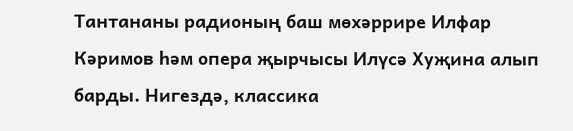Тантананы радионың баш мөхәррире Илфар Кәримов һәм опера җырчысы Илүсә Хуҗина алып барды. Нигездә, классика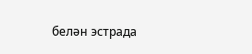белән эстрада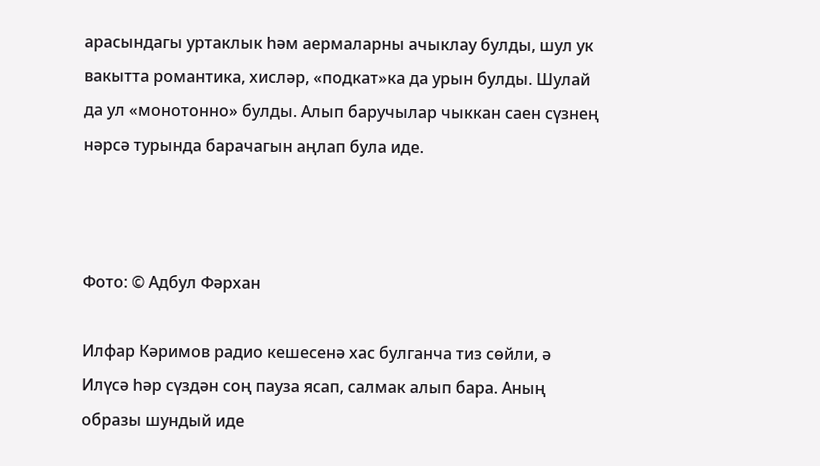арасындагы уртаклык һәм аермаларны ачыклау булды, шул ук вакытта романтика, хисләр, «подкат»ка да урын булды. Шулай да ул «монотонно» булды. Алып баручылар чыккан саен сүзнең нәрсә турында барачагын аңлап була иде.



Фото: © Адбул Фәрхан

Илфар Кәримов радио кешесенә хас булганча тиз сөйли, ә Илүсә һәр сүздән соң пауза ясап, салмак алып бара. Аның образы шундый иде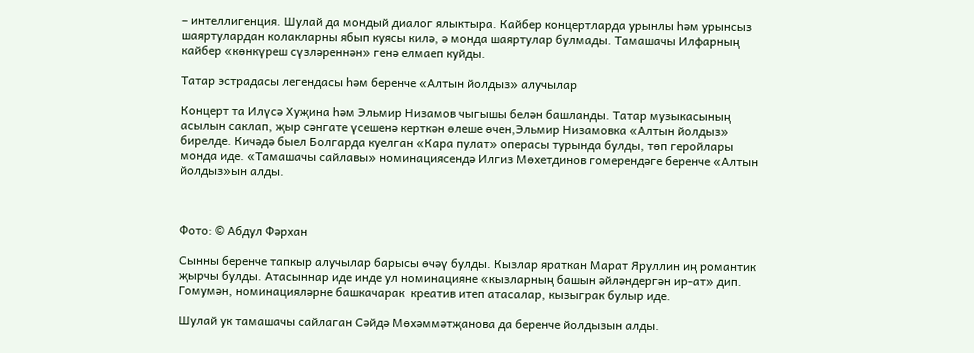– интеллигенция. Шулай да мондый диалог ялыктыра. Кайбер концертларда урынлы һәм урынсыз шаяртулардан колакларны ябып куясы килә, ә монда шаяртулар булмады. Тамашачы Илфарның кайбер «көнкүреш сүзләреннән» генә елмаеп куйды.

Татар эстрадасы легендасы һәм беренче «Алтын йолдыз» алучылар

Концерт та Илүсә Хуҗина һәм Эльмир Низамов чыгышы белән башланды. Татар музыкасының асылын саклап, җыр сәнгате үсешенә керткән өлеше өчен,Эльмир Низамовка «Алтын йолдыз» бирелде. Кичәдә быел Болгарда куелган «Кара пулат» операсы турында булды, төп геройлары монда иде. «Тамашачы сайлавы» номинациясендә Илгиз Мөхетдинов гомерендәге беренче «Алтын йолдыз»ын алды.



Фото: © Абдул Фәрхан

Сынны беренче тапкыр алучылар барысы өчәү булды. Кызлар яраткан Марат Яруллин иң романтик җырчы булды. Атасыннар иде инде ул номинацияне «кызларның башын әйләндергән ир-ат» дип. Гомумән, номинацияләрне башкачарак  креатив итеп атасалар, кызыграк булыр иде.

Шулай ук тамашачы сайлаган Сәйдә Мөхәммәтҗанова да беренче йолдызын алды.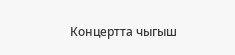Концертта чыгыш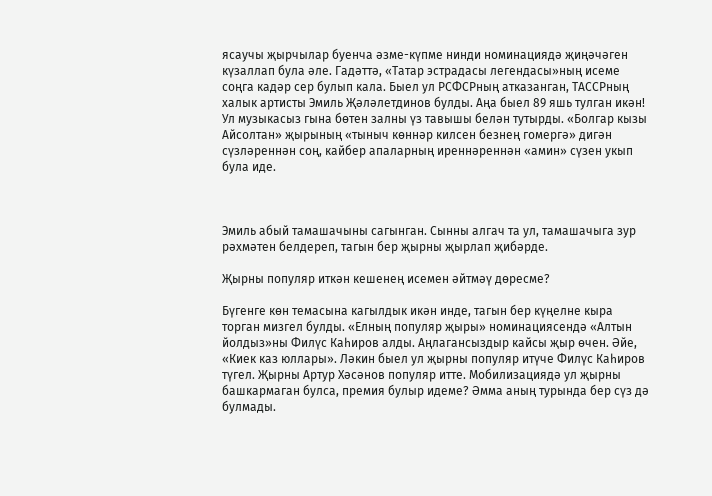ясаучы җырчылар буенча әзме-күпме нинди номинациядә җиңәчәген күзаллап була әле. Гадәттә, «Татар эстрадасы легендасы»ның исеме соңга кадәр сер булып кала. Быел ул РСФСРның атказанган, ТАССРның халык артисты Эмиль Җәләлетдинов булды. Аңа быел 89 яшь тулган икән! Ул музыкасыз гына бөтен залны үз тавышы белән тутырды. «Болгар кызы Айсолтан» җырының «тыныч көннәр килсен безнең гомергә» дигән сүзләреннән соң, кайбер апаларның иреннәреннән «амин» сүзен укып була иде.



Эмиль абый тамашачыны сагынган. Сынны алгач та ул, тамашачыга зур рәхмәтен белдереп, тагын бер җырны җырлап җибәрде.

Җырны популяр иткән кешенең исемен әйтмәү дөресме?

Бүгенге көн темасына кагылдык икән инде, тагын бер күңелне кыра торган мизгел булды. «Елның популяр җыры» номинациясендә «Алтын йолдыз»ны Филүс Каһиров алды. Аңлагансыздыр кайсы җыр өчен. Әйе, «Киек каз юллары». Ләкин быел ул җырны популяр итүче Филүс Каһиров түгел. Җырны Артур Хәсәнов популяр итте. Мобилизациядә ул җырны башкармаган булса, премия булыр идеме? Әмма аның турында бер сүз дә булмады.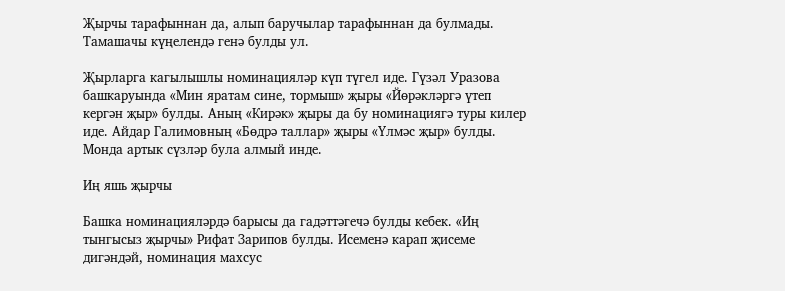Җырчы тарафыннан да, алып баручылар тарафыннан да булмады. Тамашачы күңелендә генә булды ул.

Җырларга кагылышлы номинацияләр күп түгел иде. Гүзәл Уразова башкаруында «Мин яратам сине, тормыш» җыры «Йөрәкләргә үтеп кергән җыр» булды. Аның «Кирәк» җыры да бу номинациягә туры килер иде. Айдар Галимовның «Бөдрә таллар» җыры «Үлмәс җыр» булды. Монда артык сүзләр була алмый инде.

Иң яшь җырчы

Башка номинацияләрдә барысы да гадәттәгечә булды кебек. «Иң тынгысыз җырчы» Рифат Зарипов булды. Исеменә карап җисеме дигәндәй, номинация махсус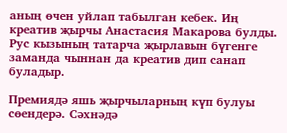аның өчен уйлап табылган кебек. Иң креатив җырчы Анастасия Макарова булды. Рус кызының татарча җырлавын бүгенге заманда чыннан да креатив дип санап буладыр.

Премиядә яшь җырчыларның күп булуы сөендерә. Сәхнәдә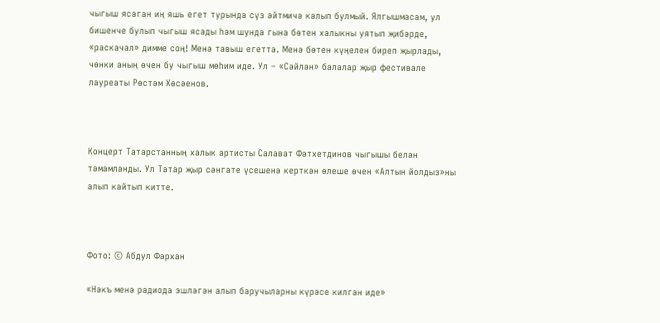чыгыш ясаган иң яшь егет турында сүз әйтмичә калып булмый. Ялгышмасам, ул бишенче булып чыгыш ясады һәм шунда гына бөтен халыкны уятып җибәрде, «раскачал» димме соң! Менә тавыш егеттә. Менә бөтен күңелен биреп җырлады, чөнки аның өчен бу чыгыш мөһим иде. Ул – «Сәйлән» балалар җыр фестивале лауреаты Рөстәм Хөсәенов.



Концерт Татарстанның халык артисты Салават Фәтхетдинов чыгышы белән тәмамланды. Ул Татар җыр сәнгате үсешенә керткән өлеше өчен «Алтын йолдыз»ны алып кайтып китте.



Фото: © Абдул Фәрхан

«Нәкъ менә радиода эшләгән алып баручыларны күрәсе килгән иде»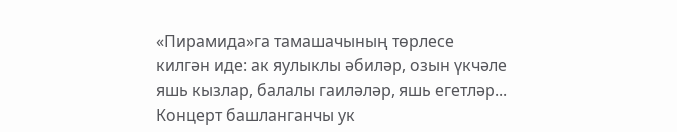«Пирамида»га тамашачының төрлесе килгән иде: ак яулыклы әбиләр, озын үкчәле яшь кызлар, балалы гаиләләр, яшь егетләр... Концерт башланганчы ук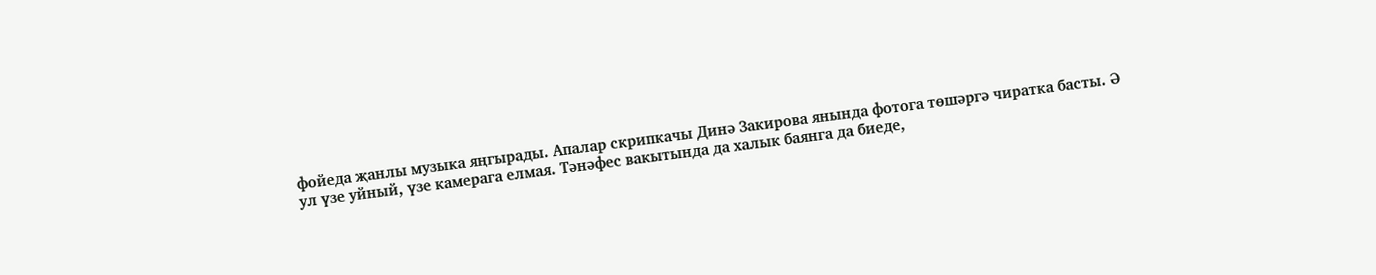фойеда җанлы музыка яңгырады. Апалар скрипкачы Динә Закирова янында фотога төшәргә чиратка басты. Ә ул үзе уйный, үзе камерага елмая. Тәнәфес вакытында да халык баянга да биеде,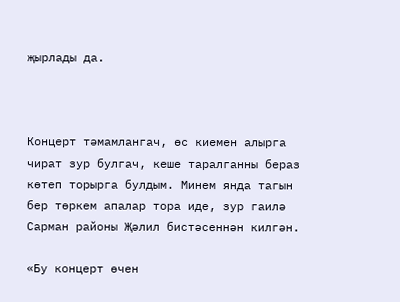җырлады да.



Концерт тәмамлангач, өс киемен алырга чират зур булгач, кеше таралганны бераз көтеп торырга булдым. Минем янда тагын бер төркем апалар тора иде, зур гаилә Сарман районы Җәлил бистәсеннән килгән.

«Бу концерт өчен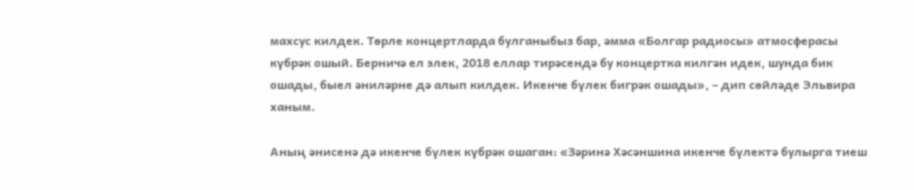махсус килдек. Төрле концертларда булганыбыз бар, әмма «Болгар радиосы» атмосферасы күбрәк ошый. Берничә ел элек, 2018 еллар тирәсендә бу концертка килгән идек, шунда бик ошады, быел әниләрне дә алып килдек. Икенче бүлек бигрәк ошады», – дип сөйләде Эльвира ханым.

Аның әнисенә дә икенче бүлек күбрәк ошаган: «Зәринә Хәсәншина икенче бүлектә булырга тиеш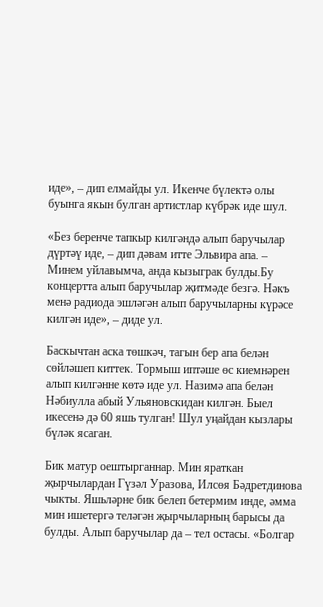иде», – дип елмайды ул. Икенче бүлектә олы буынга якын булган артистлар күбрәк иде шул.

«Без беренче тапкыр килгәндә алып баручылар дүртәү иде, – дип дәвам итте Эльвира апа. – Минем уйлавымча, анда кызыграк булды.Бу концертта алып баручылар җитмәде безгә. Нәкъ менә радиода эшләгән алып баручыларны күрәсе килгән иде», – диде ул.

Баскычтан аска төшкәч, тагын бер апа белән сөйләшеп киттек. Тормыш иптәше өс киемнәрен алып килгәнне көтә иде ул. Назимә апа белән Нәбиулла абый Ульяновскидан килгән. Быел икесенә дә 60 яшь тулган! Шул уңайдан кызлары бүләк ясаган.

Бик матур оештырганнар. Мин яраткан җырчылардан Гүзәл Уразова, Илсөя Бәдретдинова чыкты. Яшьләрне бик белеп бетермим инде, әмма мин ишетергә теләгән җырчыларның барысы да булды. Алып баручылар да – тел остасы. «Болгар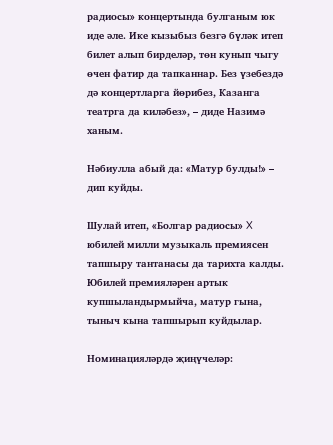радиосы» концертында булганым юк иде әле. Ике кызыбыз безгә бүләк итеп билет алып бирделәр, төн кунып чыгу өчен фатир да тапканнар. Без үзебездә дә концертларга йөрибез, Казанга театрга да киләбез», – диде Назимә ханым.

Нәбиулла абый да: «Матур булды!» – дип куйды.

Шулай итеп, «Болгар радиосы» X юбилей милли музыкаль премиясен тапшыру тантанасы да тарихта калды. Юбилей премияләрен артык купшыландырмыйча, матур гына, тыныч кына тапшырып куйдылар.

Номинацияләрдә җиңүчеләр: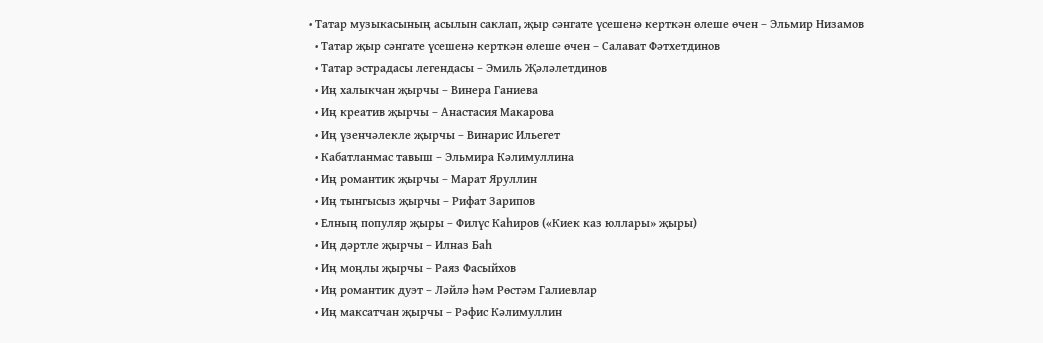• Татар музыкасының асылын саклап, җыр сәнгате үсешенә керткән өлеше өчен – Эльмир Низамов
  • Татар җыр сәнгате үсешенә керткән өлеше өчен – Салават Фәтхетдинов
  • Татар эстрадасы легендасы – Эмиль Җәләлетдинов
  • Иң халыкчан җырчы – Винера Ганиева
  • Иң креатив җырчы – Анастасия Макарова
  • Иң үзенчәлекле җырчы – Винарис Ильегет
  • Кабатланмас тавыш – Эльмира Кәлимуллина
  • Иң романтик җырчы – Марат Яруллин
  • Иң тынгысыз җырчы – Рифат Зарипов
  • Елның популяр җыры – Филүс Каһиров («Киек каз юллары» җыры)
  • Иң дәртле җырчы – Илназ Баһ
  • Иң моңлы җырчы – Раяз Фасыйхов
  • Иң романтик дуэт – Ләйлә һәм Рөстәм Галиевлар
  • Иң максатчан җырчы – Рәфис Кәлимуллин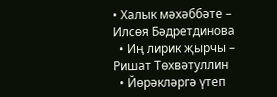• Халык мәхәббәте – Илсөя Бәдретдинова
  • Иң лирик җырчы – Ришат Төхвәтуллин
  • Йөрәкләргә үтеп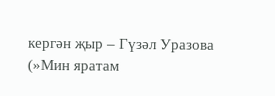кергән җыр – Гүзәл Уразова (»Мин яратам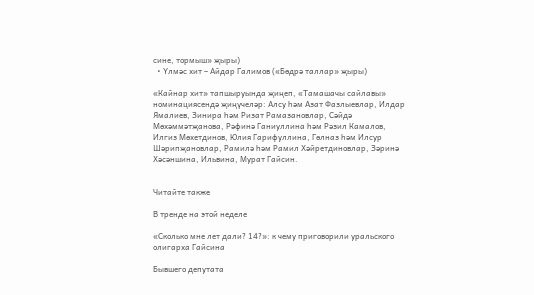сине, тормыш» җыры)
  • Үлмәс хит – Айдар Галимов («Бөдрә таллар» җыры)

«Кайнар хит» тапшыруында җиңеп, «Тамашачы сайлавы» номинациясендә җиңүчеләр: Алсу һәм Азат Фазлыевлар, Илдар Ямалиев, Зинира һәм Ризат Рамазановлар, Сәйдә Мөхәммәтҗанова, Рәфинә Ганиуллина һәм Рәзил Камалов, Илгиз Мөхетдинов, Юлия Гарифуллина, Гөлназ һәм Илсур Шәрипҗановлар, Рамилә һәм Рамил Хәйретдиновлар, Зәринә Хәсәншина, Ильвина, Мурат Гайсин.


Читайте также

В тренде на этой неделе

«Сколько мне лет дали? 14?»: к чему приговорили уральского олигарха Гайсина

Бывшего депутата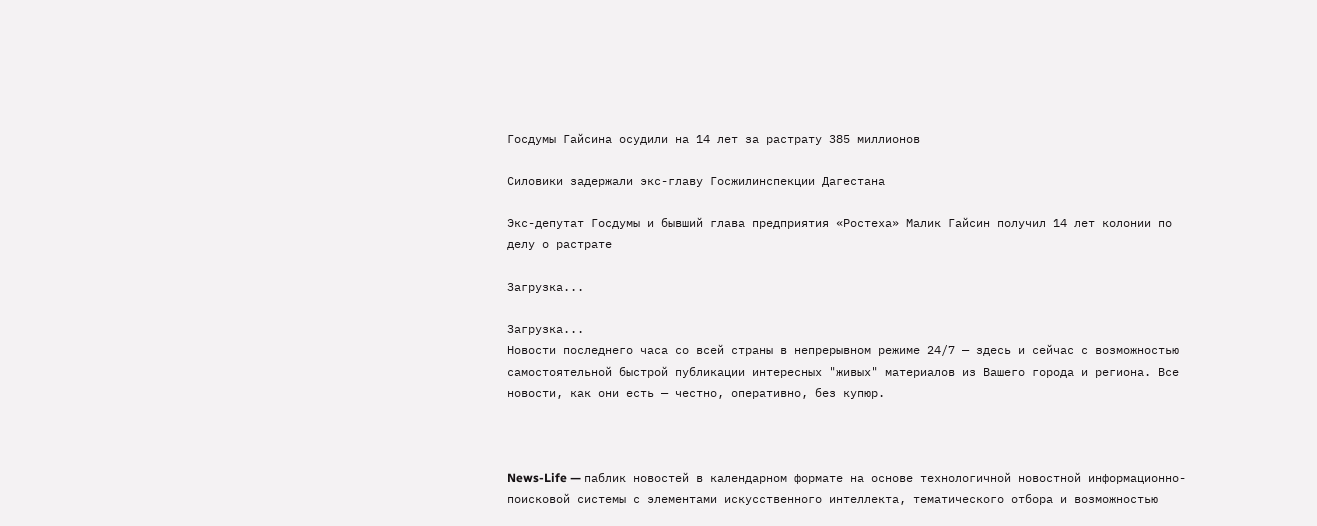Госдумы Гайсина осудили на 14 лет за растрату 385 миллионов

Силовики задержали экс-главу Госжилинспекции Дагестана

Экс-депутат Госдумы и бывший глава предприятия «Ростеха» Малик Гайсин получил 14 лет колонии по делу о растрате

Загрузка...

Загрузка...
Новости последнего часа со всей страны в непрерывном режиме 24/7 — здесь и сейчас с возможностью самостоятельной быстрой публикации интересных "живых" материалов из Вашего города и региона. Все новости, как они есть — честно, оперативно, без купюр.



News-Life — паблик новостей в календарном формате на основе технологичной новостной информационно-поисковой системы с элементами искусственного интеллекта, тематического отбора и возможностью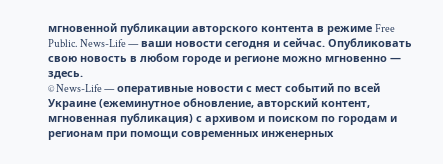мгновенной публикации авторского контента в режиме Free Public. News-Life — ваши новости сегодня и сейчас. Опубликовать свою новость в любом городе и регионе можно мгновенно — здесь.
© News-Life — оперативные новости с мест событий по всей Украине (ежеминутное обновление, авторский контент, мгновенная публикация) с архивом и поиском по городам и регионам при помощи современных инженерных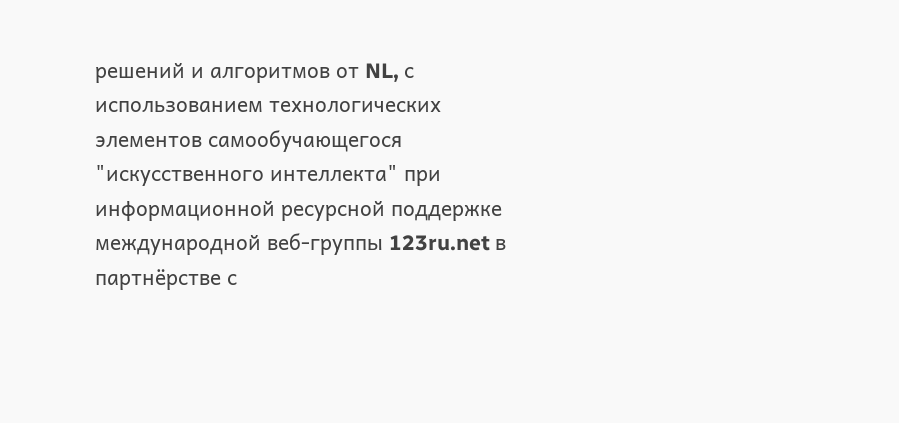решений и алгоритмов от NL, с использованием технологических элементов самообучающегося "искусственного интеллекта" при информационной ресурсной поддержке международной веб-группы 123ru.net в партнёрстве с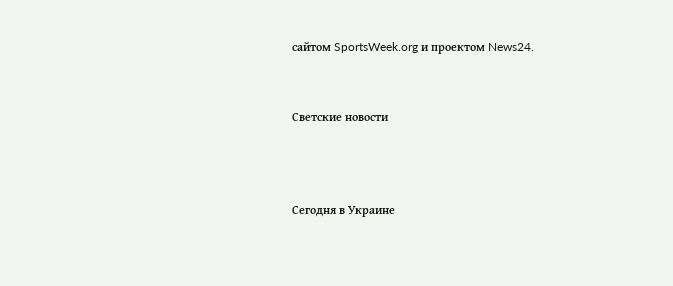сайтом SportsWeek.org и проектом News24.


Светские новости



Сегодня в Украине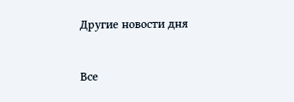Другие новости дня



Все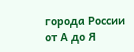города России от А до Я